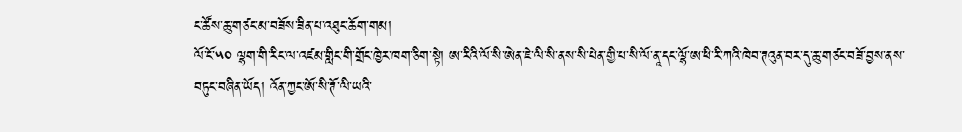ང་ཚོས་ཆུ་གཙང་མ་བཟོས་ཟིན་པ་འཐུང་ཆོག་གམ།
ལོ་ངོ་༥༠ ལྷག་གི་རིང་ལ་འཛམ་གླིང་གི་གྲོང་ཁྱེར་ཁག་ཅིག་སྟེ། ཨ་རིའི་ལོ་སི་ཨེན་ཇེ་ལི་སི་ནས་སི་པེན་གྱི་པ་སི་ལོ་ནཱ་དང་ལྷོ་ཨ་ཕི་རི་ཀའི་ཁེབ་ཊའུན་བར་དུ་ཆུ་གཙང་བཟོ་བྱས་ནས་བཏུང་བཞིན་ཡོད། འོན་ཀྱང་ཨོ་སི་ཊོ་ལི་ཡའི་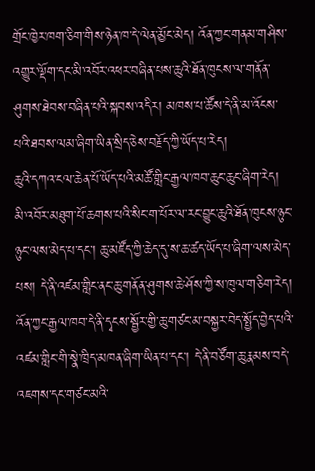གྲོང་ཁྱེར་ཁག་ཅིག་གིས་ཉེན་ཁ་དེ་ལེན་མྱོང་མེད། འོན་ཀྱང་གནམ་གཤིས་འགྱུར་ལྡོག་དང་མི་འབོར་འཕར་བཞིན་པས་ཆུའི་ཐོན་ཁུངས་ལ་གནོན་ཤུགས་ཐེབས་བཞིན་པའི་སྐབས་འདིར། མཁས་པ་ཚོས་དེ་ནི་མ་འོངས་པའི་ཐབས་ལམ་ཞིག་ཡིན་སྲིད་ཅེས་བརྗོད་ཀྱི་ཡོད་པ་རེད།
ཆུའི་དཀའ་ངལ་ཆེན་པོ་ཡོད་པའི་མཚོ་གླིང་རྒྱལ་ཁབ་ཆུང་ཆུང་ཞིག་རེད།
མི་འབོར་མཐུག་པོ་ཆགས་པའི་སིང་ག་པོར་ལ་རང་བྱུང་ཆུའི་ཐོན་ཁུངས་ཉུང་ཉུང་ལས་མེད་པ་དང་། ཆུ་མཛོད་ཀྱི་ཆེད་དུ་ས་ཆ་ཚད་ཡོད་པ་ཞིག་ལས་མེད་པས། དེ་ནི་འཛམ་གླིང་ནང་ཆུ་གནོན་ཤུགས་ཆེ་ཤོས་ཀྱི་ས་ཁུལ་གཅིག་རེད།
འོན་ཀྱང་རྒྱལ་ཁབ་དེ་ནི་དྭངས་སྦྱོར་གྱི་ཆུ་གཙང་མ་བསྐྱར་བེད་སྤྱོད་བྱེད་པའི་འཛམ་གླིང་གི་སྣེ་ཁྲིད་མཁན་ཞིག་ཡིན་པ་དང་། དེ་ནི་བཙོག་ཆུ་རྣམས་བདེ་འཇགས་དང་གཙང་མའི་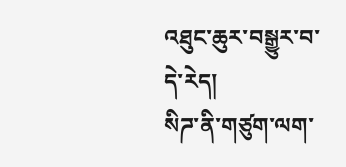འཐུང་ཆུར་བསྒྱུར་བ་དེ་རེད།
སིཌ་ནི་གཙུག་ལག་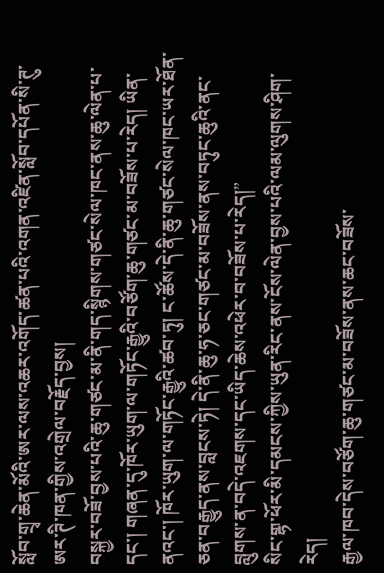སློབ་གྲྭ་ཆེན་མོའི་ཨར་ལས་འཆར་འགོད་ཚན་པའི་འགན་འཛིན་སློབ་དཔོན་སི་ཊུ་ཨར་ཊི་ཁན་གྱིས་འགྲེལ་བརྗོད་བྱས།
བསྐྱར་བཟོ་བྱས་པའི་ཆུ་གཙང་མ་ནི་གད་སྙིགས་གཙང་སེལ་ཁང་ནས་ཆུ་ལེན་པ་དང་། གཞན་དུ་ཁོར་ཡུག་ལ་གཏོང་རྒྱུའི་བཙོག་ཆུ་གཙང་མ་བཟོས་པ་རེད། ཡིན་ནའང་། ཁོར་ཡུག་ལ་གཏོང་རྒྱུའི་ཚབ་ཏུ། ང་ཚོས་དེ་ནི་ཆུ་གཙང་སེལ་ཁང་ཡར་ཐོན་ཅན་བརྒྱུད་ནས་བླངས་ཏེ། དེ་ནི་ཆུ་ཧ་ཅང་གཙང་མ་བཟོས་ནས་བཏུང་ཆུའི་ནང་བླུགས་ན་བདེ་འཇགས་དང་ཡིད་ཆེས་འཕེར་བ་བཟོས་པ་རེད།”
སིང་གྷ་ཕོར་མི་དམངས་ཀྱིས་ཡུན་རིང་ནས་ངོས་ལེན་བྱས་པའི་ལམ་ལུགས་ཤིག་རེད།
རྒྱལ་ཁབ་དེས་བཙོག་ཆུ་གཙང་མ་བཟོས་ནས་ཆང་བཟོས་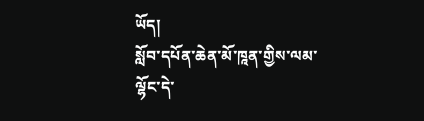ཡོད།
སློབ་དཔོན་ཆེན་མོ་ཁཱན་གྱིས་ལམ་ལྷོང་དེ་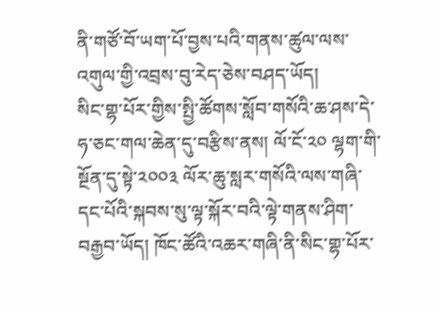ནི་གཙོ་བོ་ཡག་པོ་བྱས་པའི་གནས་ཚུལ་ལས་འགུལ་གྱི་འབྲས་བུ་རེད་ཅེས་བཤད་ཡོད།
སིང་གྷ་པོར་གྱིས་སྤྱི་ཚོགས་སློབ་གསོའི་ཆ་ཤས་དེ་ཧ་ཅང་གལ་ཆེན་དུ་བརྩིས་ནས། ལོ་ངོ་༢༠ ལྷག་གི་སྔོན་དུ་སྟེ་༢༠༠༣ ལོར་ཆུ་སླར་གསོའི་ལས་གཞི་དང་པོའི་སྐབས་སུ་ལྟ་སྐོར་བའི་ལྟེ་གནས་ཤིག་བརྒྱབ་ཡོད། ཁོང་ཚོའི་འཆར་གཞི་ནི་སིང་གྷ་པོར་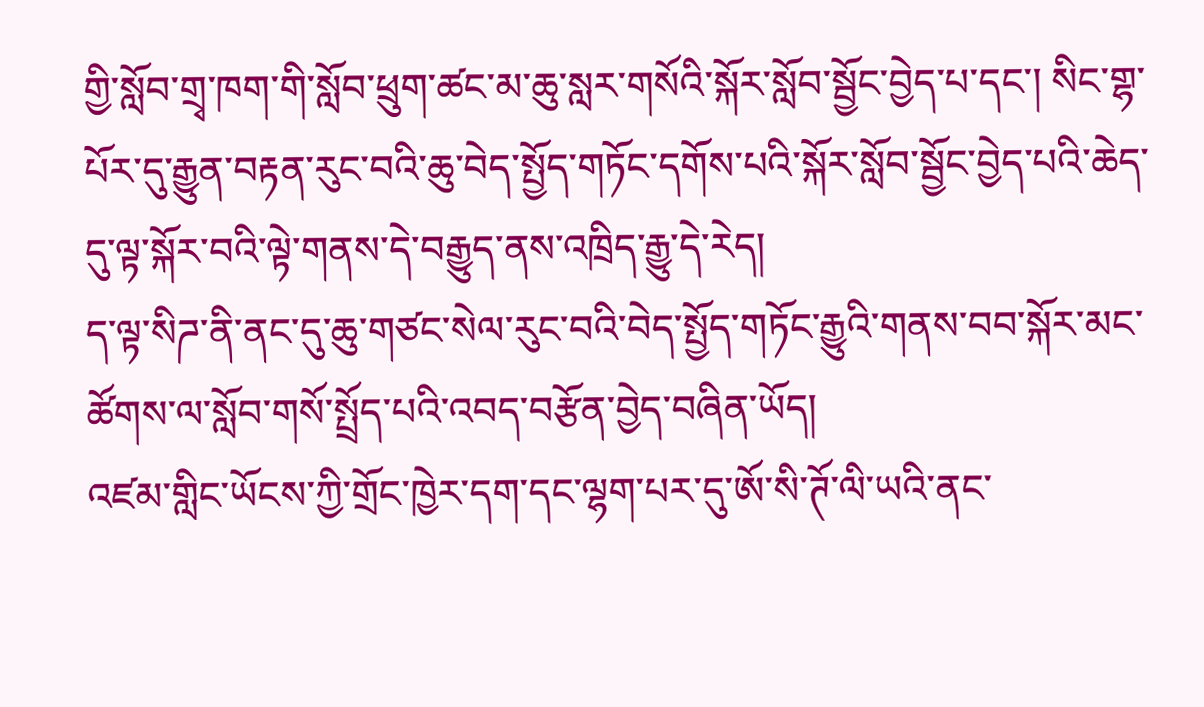གྱི་སློབ་གྲྭ་ཁག་གི་སློབ་ཕྲུག་ཚང་མ་ཆུ་སླར་གསོའི་སྐོར་སློབ་སྦྱོང་བྱེད་པ་དང་། སིང་གྷ་པོར་དུ་རྒྱུན་བརྟན་རུང་བའི་ཆུ་བེད་སྤྱོད་གཏོང་དགོས་པའི་སྐོར་སློབ་སྦྱོང་བྱེད་པའི་ཆེད་དུ་ལྟ་སྐོར་བའི་ལྟེ་གནས་དེ་བརྒྱུད་ནས་འཁྲིད་རྒྱུ་དེ་རེད།
ད་ལྟ་སིཌ་ནི་ནང་དུ་ཆུ་གཙང་སེལ་རུང་བའི་བེད་སྤྱོད་གཏོང་རྒྱུའི་གནས་བབ་སྐོར་མང་ཚོགས་ལ་སློབ་གསོ་སྤྲོད་པའི་འབད་བརྩོན་བྱེད་བཞིན་ཡོད།
འཛམ་གླིང་ཡོངས་ཀྱི་གྲོང་ཁྱེར་དག་དང་ལྷག་པར་དུ་ཨོ་སི་ཊོ་ལི་ཡའི་ནང་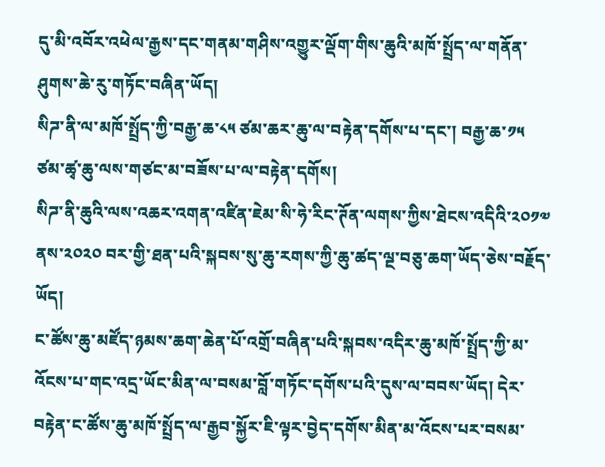དུ་མི་འབོར་འཕེལ་རྒྱས་དང་གནམ་གཤིས་འགྱུར་ལྡོག་གིས་ཆུའི་མཁོ་སྤྲོད་ལ་གནོན་ཤུགས་ཆེ་རུ་གཏོང་བཞིན་ཡོད།
སིཌ་ནི་ལ་མཁོ་སྤྲོད་ཀྱི་བརྒྱ་ཆ་༨༥ ཙམ་ཆར་ཆུ་ལ་བརྟེན་དགོས་པ་དང་། བརྒྱ་ཆ་༡༥ ཙམ་ཚྭ་ཆུ་ལས་གཙང་མ་བཟོས་པ་ལ་བརྟེན་དགོས།
སིཌ་ནི་ཆུའི་ལས་འཆར་འགན་འཛིན་ཇེམ་སི་ཧེ་རིང་ཊོན་ལགས་ཀྱིས་ཐེངས་འདིའི་༢༠༡༧ ནས་༢༠༢༠ བར་གྱི་ཐན་པའི་སྐབས་སུ་ཆུ་རགས་ཀྱི་ཆུ་ཚད་ལྔ་བཅུ་ཆག་ཡོད་ཅེས་བརྗོད་ཡོད།
ང་ཚོས་ཆུ་མཛོད་ཉམས་ཆག་ཆེན་པོ་འགྲོ་བཞིན་པའི་སྐབས་འདིར་ཆུ་མཁོ་སྤྲོད་ཀྱི་མ་འོངས་པ་གང་འདྲ་ཡོང་མིན་ལ་བསམ་བློ་གཏོང་དགོས་པའི་དུས་ལ་བབས་ཡོད། དེར་བརྟེན་ང་ཚོས་ཆུ་མཁོ་སྤྲོད་ལ་རྒྱབ་སྐྱོར་ཇི་ལྟར་བྱེད་དགོས་མིན་མ་འོངས་པར་བསམ་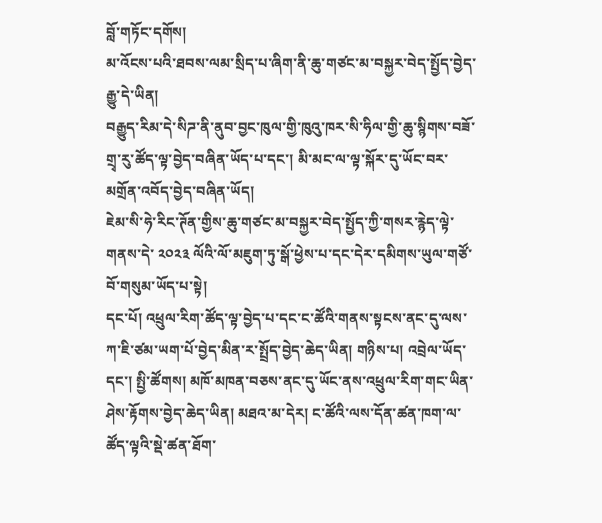བློ་གཏོང་དགོས།
མ་འོངས་པའི་ཐབས་ལམ་སྲིད་པ་ཞིག་ནི་ཆུ་གཙང་མ་བསྐྱར་བེད་སྤྱོད་བྱེད་རྒྱུ་དེ་ཡིན།
བརྒྱུད་རིམ་དེ་སིཌ་ནི་ནུབ་བྱང་ཁུལ་གྱི་ཁུའུ་ཁར་སི་ཧིལ་གྱི་ཆུ་སྙིགས་བཟོ་གྲྭ་རུ་ཚོད་ལྟ་བྱེད་བཞིན་ཡོད་པ་དང་། མི་མང་ལ་ལྟ་སྐོར་དུ་ཡོང་བར་མགྲོན་འབོད་བྱེད་བཞིན་ཡོད།
ཇེམ་སི་ཧེ་རིང་ཊོན་གྱིས་ཆུ་གཙང་མ་བསྐྱར་བེད་སྤྱོད་ཀྱི་གསར་རྙེད་ལྟེ་གནས་དེ་ ༢༠༢༣ ལོའི་ལོ་མཇུག་ཏུ་སྒོ་ཕྱེས་པ་དང་དེར་དམིགས་ཡུལ་གཙོ་བོ་གསུམ་ཡོད་པ་སྟེ།
དང་པོ། འཕྲུལ་རིག་ཚོད་ལྟ་བྱེད་པ་དང་ང་ཚོའི་གནས་སྟངས་ནང་དུ་ལས་ཀ་ཇི་ཙམ་ཡག་པོ་བྱེད་མིན་ར་སྤྲོད་བྱེད་ཆེད་ཡིན། གཉིས་པ། འབྲེལ་ཡོད་དང་། སྤྱི་ཚོགས། མཁོ་མཁན་བཅས་ནང་དུ་ཡོང་ནས་འཕྲུལ་རིག་གང་ཡིན་ཤེས་རྟོགས་བྱེད་ཆེད་ཡིན། མཐའ་མ་དེར། ང་ཚོའི་ལས་དོན་ཚན་ཁག་ལ་ཚོད་ལྟའི་སྡེ་ཚན་ཐོག་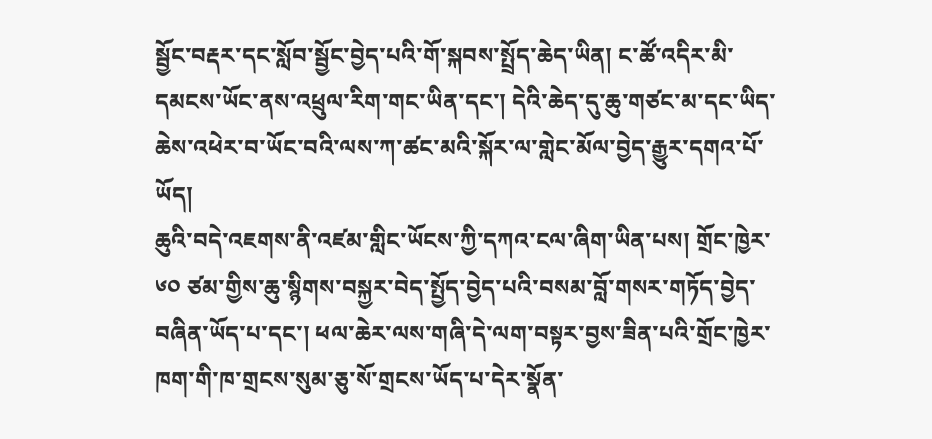སྦྱོང་བརྡར་དང་སློབ་སྦྱོང་བྱེད་པའི་གོ་སྐབས་སྤྲོད་ཆེད་ཡིན། ང་ཚོ་འདིར་མི་དམངས་ཡོང་ནས་འཕྲུལ་རིག་གང་ཡིན་དང་། དེའི་ཆེད་དུ་ཆུ་གཙང་མ་དང་ཡིད་ཆེས་འཕེར་བ་ཡོང་བའི་ལས་ཀ་ཚང་མའི་སྐོར་ལ་གླེང་མོལ་བྱེད་རྒྱུར་དགའ་པོ་ཡོད།
ཆུའི་བདེ་འཇགས་ནི་འཛམ་གླིང་ཡོངས་ཀྱི་དཀའ་ངལ་ཞིག་ཡིན་པས། གྲོང་ཁྱེར་༦༠ ཙམ་གྱིས་ཆུ་སྙིགས་བསྐྱར་བེད་སྤྱོད་བྱེད་པའི་བསམ་བློ་གསར་གཏོད་བྱེད་བཞིན་ཡོད་པ་དང་། ཕལ་ཆེར་ལས་གཞི་དེ་ལག་བསྟར་བྱས་ཟིན་པའི་གྲོང་ཁྱེར་ཁག་གི་ཁ་གྲངས་སུམ་ཅུ་སོ་གྲངས་ཡོད་པ་དེར་སྣོན་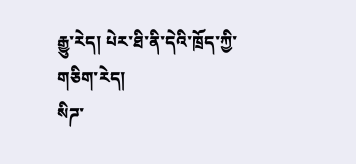རྒྱུ་རེད། པེར་ཐི་ནི་དེའི་ཁྲོད་ཀྱི་གཅིག་རེད།
སིཌ་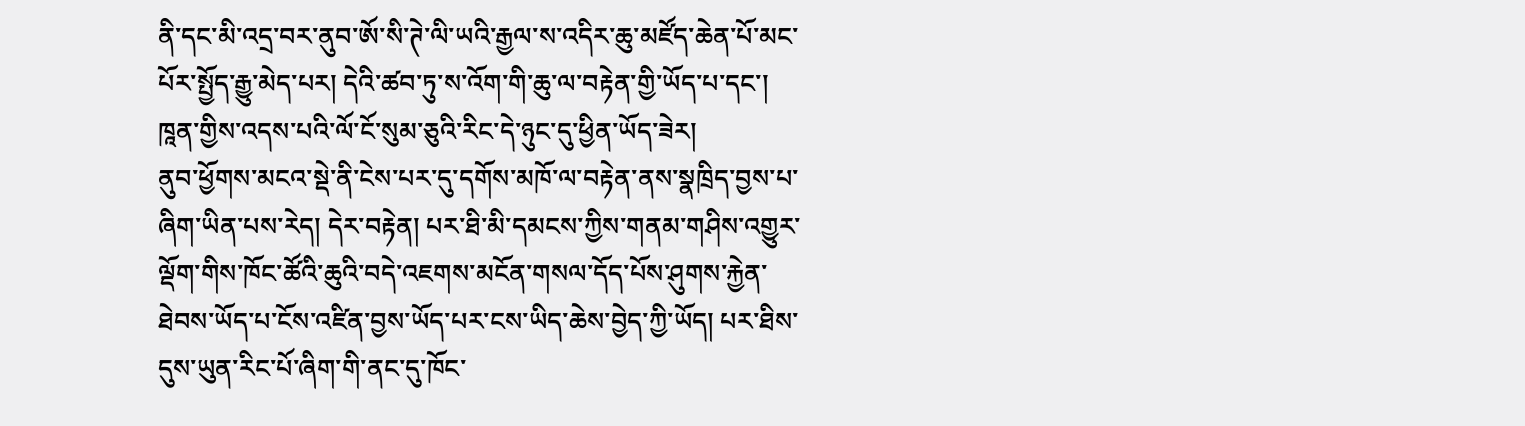ནི་དང་མི་འདྲ་བར་ནུབ་ཨོ་སི་ཊེ་ལི་ཡའི་རྒྱལ་ས་འདིར་ཆུ་མཛོད་ཆེན་པོ་མང་པོར་སྤྱོད་རྒྱུ་མེད་པར། དེའི་ཚབ་ཏུ་ས་འོག་གི་ཆུ་ལ་བརྟེན་གྱི་ཡོད་པ་དང་། ཁཱན་གྱིས་འདས་པའི་ལོ་ངོ་སུམ་ཅུའི་རིང་དེ་ཉུང་དུ་ཕྱིན་ཡོད་ཟེར།
ནུབ་ཕྱོགས་མངའ་སྡེ་ནི་ངེས་པར་དུ་དགོས་མཁོ་ལ་བརྟེན་ནས་སྣཁྲིད་བྱས་པ་ཞིག་ཡིན་པས་རེད། དེར་བརྟེན། པར་ཐི་མི་དམངས་ཀྱིས་གནམ་གཤིས་འགྱུར་ལྡོག་གིས་ཁོང་ཚོའི་ཆུའི་བདེ་འཇགས་མངོན་གསལ་དོད་པོས་ཤུགས་རྐྱེན་ཐེབས་ཡོད་པ་ངོས་འཛིན་བྱས་ཡོད་པར་ངས་ཡིད་ཆེས་བྱེད་ཀྱི་ཡོད། པར་ཐིས་དུས་ཡུན་རིང་པོ་ཞིག་གི་ནང་དུ་ཁོང་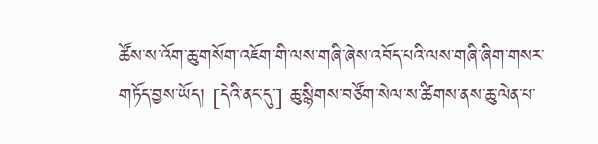ཚོས་ས་འོག་ཆུ་གསོག་འཇོག་གི་ལས་གཞི་ཞེས་འབོད་པའི་ལས་གཞི་ཞིག་གསར་གཏོད་བྱས་ཡོད། [དེའི་ནང་དུ་] ཆུ་སྙིགས་བཙོག་སེལ་ས་ཚིགས་ནས་ཆུ་ལེན་པ་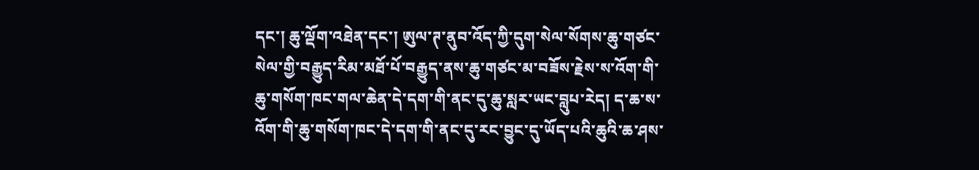དང་། ཆུ་ལྡོག་འཐེན་དང་། ཨུལ་ཊ་ནུབ་འོད་ཀྱི་དུག་སེལ་སོགས་ཆུ་གཙང་སེལ་གྱི་བརྒྱུད་རིམ་མཐོ་པོ་བརྒྱུད་ནས་ཆུ་གཙང་མ་བཟོས་རྗེས་ས་འོག་གི་ཆུ་གསོག་ཁང་གལ་ཆེན་དེ་དག་གི་ནང་དུ་ཆུ་སླར་ཡང་བླུཔ་རེད། ད་ཆ་ས་འོག་གི་ཆུ་གསོག་ཁང་དེ་དག་གི་ནང་དུ་རང་བྱུང་དུ་ཡོད་པའི་ཆུའི་ཆ་ཤས་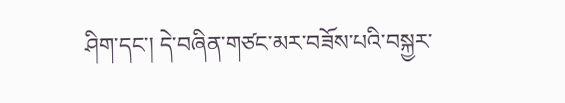ཤིག་དང་། དེ་བཞིན་གཙང་མར་བཟོས་པའི་བསྐྱར་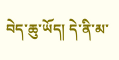བེད་ཆུ་ཡོད། དེ་ནི་མ་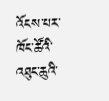འོངས་པར་ཁོང་ཚོའི་འཐུང་ཆུའི་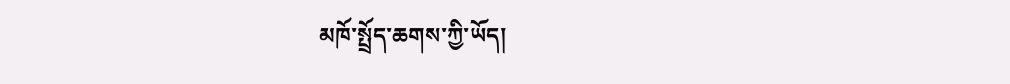མཁོ་སྤྲོད་ཆགས་ཀྱི་ཡོད།